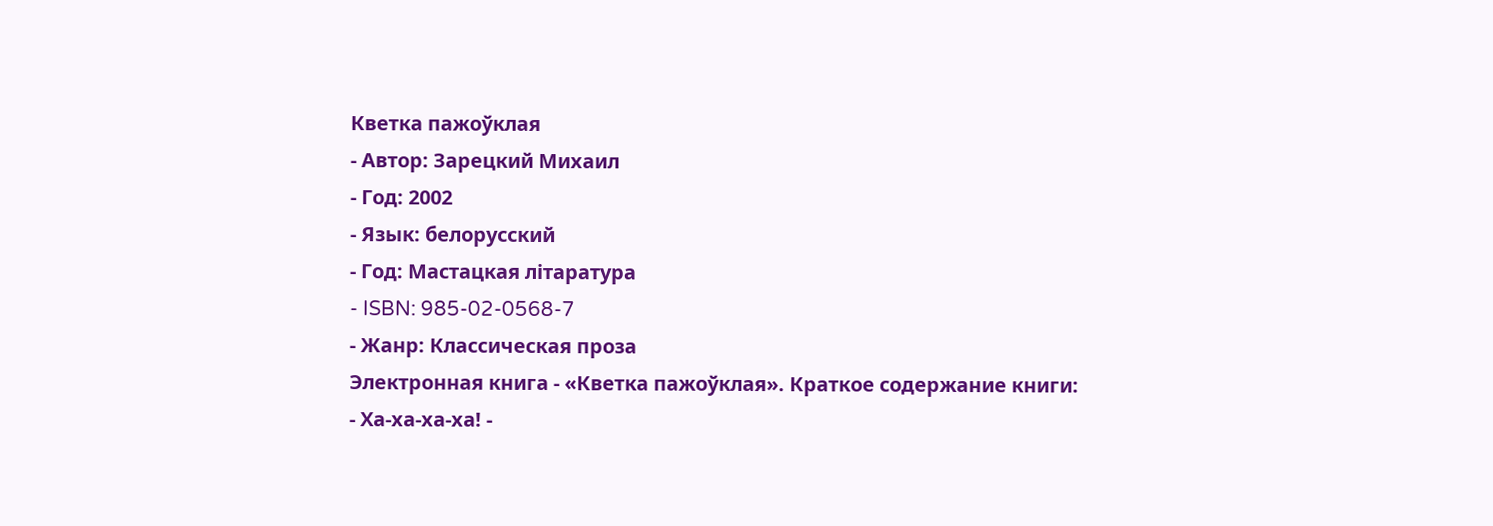Кветка пажоўклая
- Автор: Зарецкий Михаил
- Год: 2002
- Язык: белорусский
- Год: Мастацкая літаратура
- ISBN: 985-02-0568-7
- Жанр: Классическая проза
Электронная книга - «Кветка пажоўклая». Краткое содержание книги:
- Ха-ха-ха-ха! -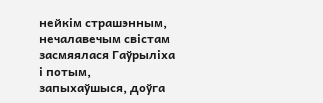нейкім страшэнным, нечалавечым свістам засмяялася Гаўрыліха і потым, запыхаўшыся, доўга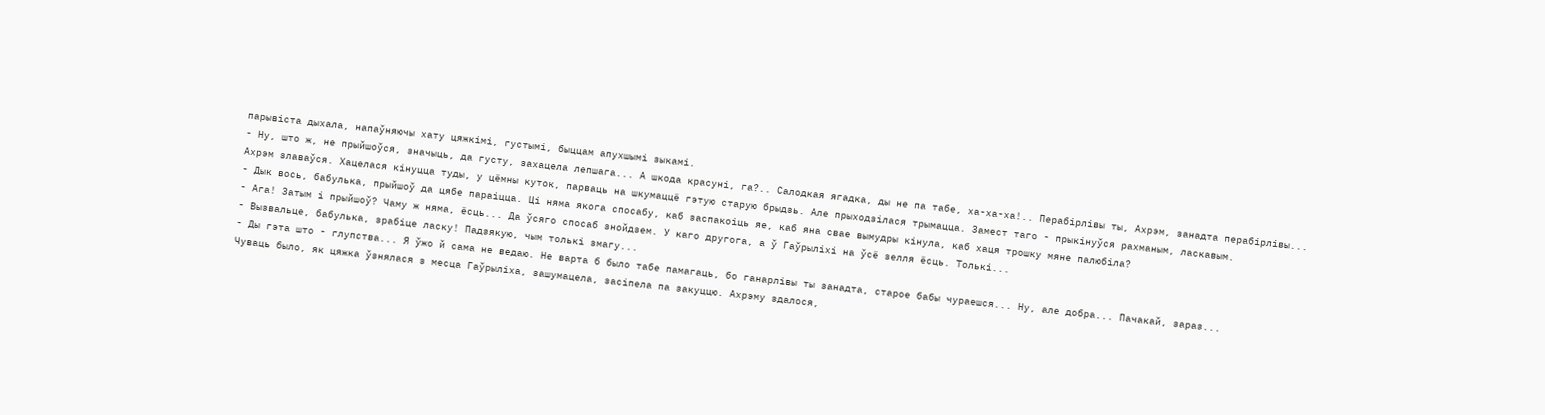парывіста дыхала, напаўняючы хату цяжкімі, густымі, быццам апухшымі зыкамі.
- Ну, што ж, не прыйшоўся, значыць, да густу, захацела лепшага... А шкода красуні, га?.. Салодкая ягадка, ды не па табе, ха-ха-ха!.. Перабірлівы ты, Ахрэм, занадта перабірлівы...
Ахрэм злаваўся. Хацелася кінуцца туды, у цёмны куток, парваць на шкумаццё гэтую старую брыдзь. Але прыходзілася трымацца. Замест таго - прыкінуўся рахманым, ласкавым.
- Дык вось, бабулька, прыйшоў да цябе параіцца. Ці няма якога спосабу, каб заспакоіць яе, каб яна свае вымудры кінула, каб хаця трошку мяне палюбіла?
- Ага! Затым і прыйшоў? Чаму ж няма, ёсць... Да ўсяго спосаб знойдзем. У каго другога, а ў Гаўрыліхі на ўсё зелля ёсць. Толькі...
- Вызвальце, бабулька, зрабіце ласку! Падзякую, чым толькі змагу...
- Ды гэта што - глупства... Я ўжо й сама не ведаю. Не варта б было табе памагаць, бо ганарлівы ты занадта, старое бабы чураешся... Ну, але добра... Пачакай, зараз...
Чуваць было, як цяжка ўзнялася з месца Гаўрыліха, зашумацела, засіпела па закуццю. Ахрэму здалося,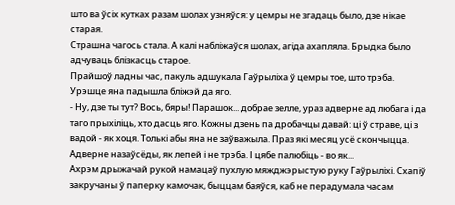што ва ўсіх кутках разам шолах узняўся: у цемры не згадаць было, дзе нікае старая.
Страшна чагось стала. А калі набліжаўся шолах, агіда ахапляла. Брыдка было адчуваць блізкасць старое.
Прайшоў ладны час, пакуль адшукала Гаўрыліха ў цемры тое, што трэба. Урэшце яна падышла бліжэй да яго.
- Ну, дзе ты тут? Вось, бяры! Парашок... добрае зелле, ураз адверне ад любага і да таго прыхіліць, хто дасць яго. Кожны дзень па дробачцы давай: ці ў страве, ці з вадой - як хоця. Толькі абы яна не заўважыла. Праз які месяц усё скончыцца. Адверне назаўсёды, як лепей і не трэба. І цябе палюбіць - во як...
Ахрэм дрыжачай рукой намацаў пухлую мяжджэрыстую руку Гаўрыліхі. Схапіў закручаны ў паперку камочак, быццам баяўся, каб не перадумала часам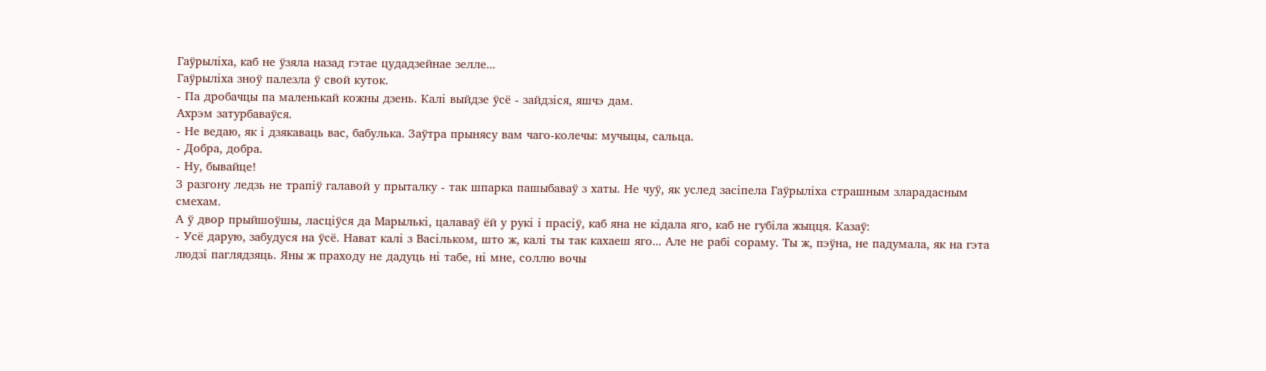Гаўрыліха, каб не ўзяла назад гэтае цудадзейнае зелле...
Гаўрыліха зноў палезла ў свой куток.
- Па дробачцы па маленькай кожны дзень. Калі выйдзе ўсё - зайдзіся, яшчэ дам.
Ахрэм затурбаваўся.
- Не ведаю, як і дзякаваць вас, бабулька. Заўтра прынясу вам чаго-колечы: мучыцы, сальца.
- Добра, добра.
- Ну, бывайце!
З разгону ледзь не трапіў галавой у прыталку - так шпарка пашыбаваў з хаты. Не чуў, як услед засіпела Гаўрыліха страшным зларадасным смехам.
А ў двор прыйшоўшы, ласціўся да Марылькі, цалаваў ёй у рукі і прасіў, каб яна не кідала яго, каб не губіла жыцця. Казаў:
- Усё дарую, забудуся на ўсё. Нават калі з Васільком, што ж, калі ты так кахаеш яго... Але не рабі сораму. Ты ж, пэўна, не падумала, як на гэта людзі паглядзяць. Яны ж праходу не дадуць ні табе, ні мне, соллю вочы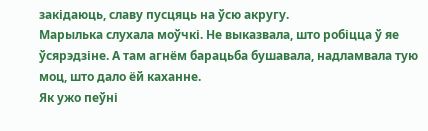закідаюць, славу пусцяць на ўсю акругу.
Марылька слухала моўчкі. Не выказвала, што робіцца ў яе ўсярэдзіне. А там агнём барацьба бушавала, надламвала тую моц, што дало ёй каханне.
Як ужо пеўні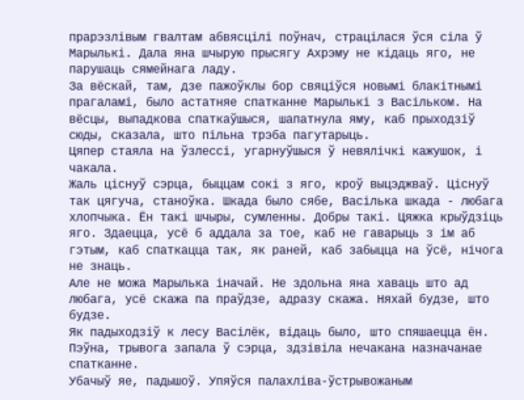прарэзлівым гвалтам абвясцілі поўнач, страцілася ўся сіла ў Марылькі. Дала яна шчырую прысягу Ахрэму не кідаць яго, не парушаць сямейнага ладу.
За вёскай, там, дзе пажоўклы бор свяціўся новымі блакітнымі прагаламі, было астатняе спатканне Марылькі з Васільком. На вёсцы, выпадкова спаткаўшыся, шапатнула яму, каб прыходзіў сюды, сказала, што пільна трэба пагутарыць.
Цяпер стаяла на ўзлессі, угарнуўшыся ў невялічкі кажушок, і чакала.
Жаль ціснуў сэрца, быццам сокі з яго, кроў выцэджваў. Ціснуў так цягуча, станоўка. Шкада было сябе, Васілька шкада - любага хлопчыка. Ён такі шчыры, сумленны. Добры такі. Цяжка крыўдзіць яго. Здаецца, усё б аддала за тое, каб не гаварыць з ім аб гэтым, каб спаткацца так, як раней, каб забыцца на ўсё, нічога не знаць.
Але не можа Марылька іначай. Не здольна яна хаваць што ад любага, усё скажа па праўдзе, адразу скажа. Няхай будзе, што будзе.
Як падыходзіў к лесу Васілёк, відаць было, што спяшаецца ён. Пэўна, трывога запала ў сэрца, здзівіла нечакана назначанае спатканне.
Убачыў яе, падышоў. Упяўся палахліва-ўстрывожаным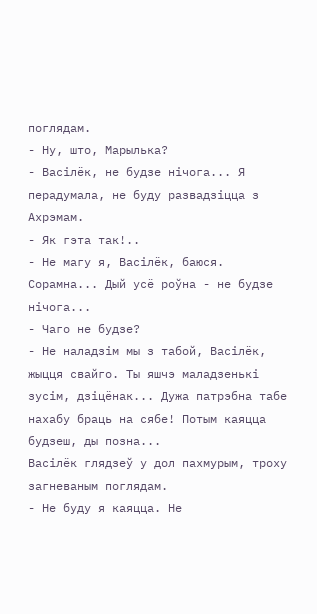поглядам.
- Ну, што, Марылька?
- Васілёк, не будзе нічога... Я перадумала, не буду развадзіцца з Ахрэмам.
- Як гэта так!..
- Не магу я, Васілёк, баюся. Сорамна... Дый усё роўна - не будзе нічога...
- Чаго не будзе?
- Не наладзім мы з табой, Васілёк, жыцця свайго. Ты яшчэ маладзенькі зусім, дзіцёнак... Дужа патрэбна табе нахабу браць на сябе! Потым каяцца будзеш, ды позна...
Васілёк глядзеў у дол пахмурым, троху загневаным поглядам.
- Не буду я каяцца. Не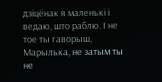дзіцёнак я маленькі і ведаю, што раблю. І не тое ты гаворыш, Марылька, не затым ты не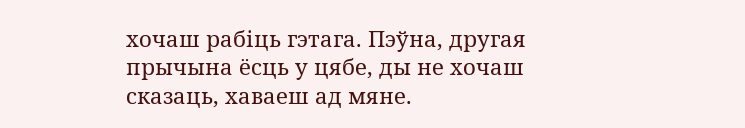хочаш рабіць гэтага. Пэўна, другая прычына ёсць у цябе, ды не хочаш сказаць, хаваеш ад мяне.